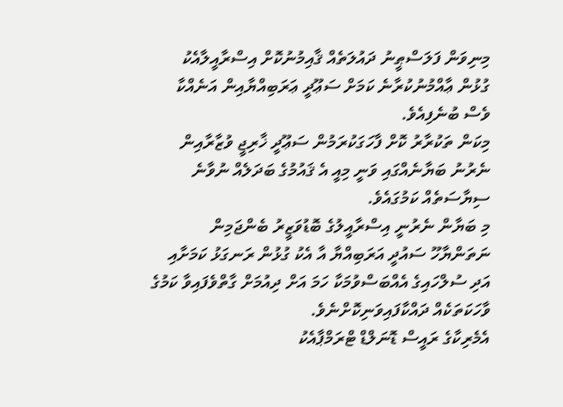މިނިވަން ފަލަސްޠީނު ދައުލަތެއް ޤާއިމުނުކޮށް އިސްރާއީލާއެކު ގުޅުން ޢާއްމުނުކުރާނެ ކަމަށް ސަޢޫދީ ޢަރަބިއްޔާއިން އަނެއްކާ ވެސް ބުނެފިއެވެ.
މިކަން ތަކުރާރު ކޮށް ފާހަގަކުރަމުން ސަޢޫދީ ޚާރިޖީ ވުޒާރާއިން ނެރުނު ބަޔާނެއްގައި ވަނީ މިއީ އެ ޤައުމުގެ ބަދަލެއް ނުވާނެ ސިޔާސަތެއް ކަމުގައެވެ.
މި ބަޔާން ނެރުނީ އިސްރާއީލުގެ ބޮޑުވަޒީރު ބެންޖަމިން ނަތަންޔާހޫ ސައުދީ އަރަބިއްޔާ އާ އެކު ގުޅުން ރަނގަޅު ކަމަށާއި އަދި ސުލްހައިގެ އެއްބަސްވުމަކާ ހަމަ އަށް ދިއުމަށް ގާތްވެފައިވާ ކަމުގެ ވާހަކަތަކެއް ދައްކާފައިވަނިކޮށްނެވެ.
އެމެރިކާގެ ރައީސް ޑޮނަލްޑް ޓްރަމްޕާއެކު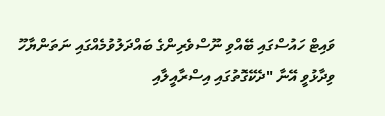ވައިޓް ހައުސްގައި ބޭއްވި ނޫސްވެރިންގެ ބައްދަލުވުމެއްގައި ނަތަންޔާހޫ ވިދާޅުވީ އޭނާ "ދެކޭގޮތުގައި އިސްރާއީލާއި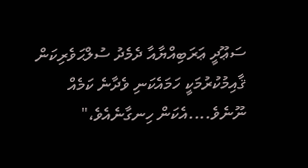ސަޢޫދީ ޢަރަބިއްޔާއާ ދެމެދު ސުލްޙަވެރިކަން ޤާއިމުކުރުމަކީ ހަމައެކަނި ވެދާނެ ކަމެއް ނޫނެވެ....އެކަން ހިނގާނެއެވެ،"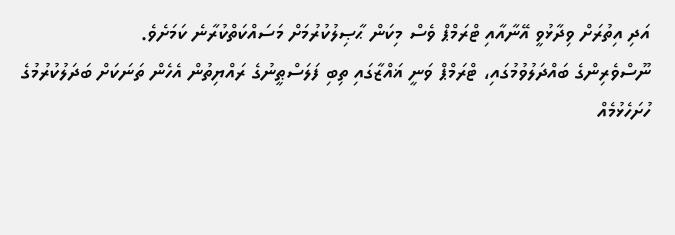އަދި އިތުރަށް ވިދާޅުވީ އޭނާއާއި ޓްރަމްޕް ވެސް މިކަން ޙާޞިލުކުރުމަށް މަސައްކަތްކުރާނެ ކަމަށެވެ.
ނޫސްވެރިންގެ ބައްދަލުވުމުގައި، ޓްރަމްޕް ވަނީ ޣައްޒާގައި ތިބި ފަލަސްޠީނުގެ ރައްޔިތުން އެހެން ތަނަކަށް ބަދަލުކުރުމުގެ ހުށަހެޅުމެއް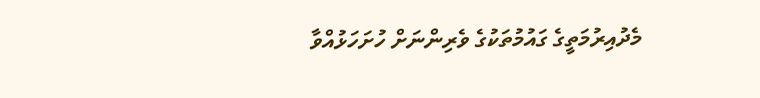މެދުއިރުމަތީގެ ގައުމުތަކުގެ ވެރިންނަށް ހުށަހަޅުއްވާ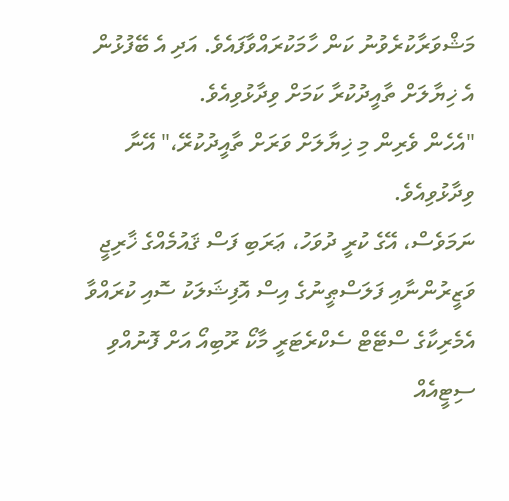މަޝްވަރާކުރެވުނު ކަން ހާމަކުރައްވާފައެވެ. އަދި އެ ބޭފުޅުން އެ ޚިޔާލަށް ތާއީދުކުރާ ކަމަށް ވިދާޅުވިއެވެ.
"އެހެން ވެރިން މި ޚިޔާލަށް ވަރަށް ތާއީދުކުރޭ،" އޭނާ ވިދާޅުވިއެވެ.
ނަމަވެސް، އޭގެ ކުރީ ދުވަހު، ޢަރަބި ފަސް ޤައުމެއްގެ ޚާރިޖީ ވަޒީރުންނާއި ފަލަސްޠީނުގެ އިސް އޮފިޝަލަކު ސޮއި ކުރައްވާ އެމެރިކާގެ ސްޓޭޓް ސެކްރެޓަރީ މާކޯ ރޫބިއޯ އަށް ފޮނުއްވި ސިޓީއެއް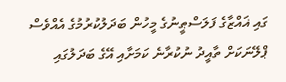ގައި ޣައްޒާގެ ފަލަސްޠީނުގެ މީހުން ބަދަލުކުރުމުގެ އެއްވެސް ޕްލޭނަކަށް ތާއީދު ނުކުރާނެ ކަމަށާއި އޭގެ ބަދަލުގައި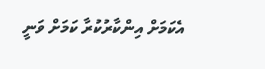އެކަމަށް އިންކާރުކުރާ ކަމަށް ވަނީ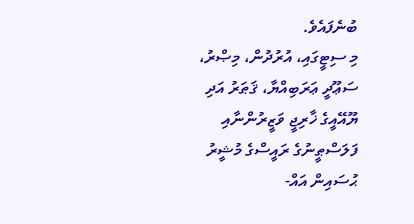ބުނެފައެވެ.
މި ސިޓީގައި، އުރުދުން، މިޞްރު، ސަޢޫދީ ޢަރަބިއްޔާ، ޤަޠަރު އަދި ޔޫއޭއީގެ ޚާރިޖީ ވަޒީރުންނާއި ފަލަސްޠީނުގެ ރައީސްގެ މުޝީރު ޙުސައިން އައް-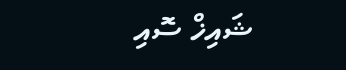ޝައިޚް ސޮއި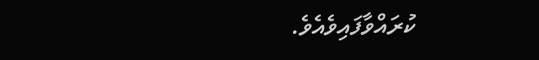ކުރައްވާފައިވެއެވެ.